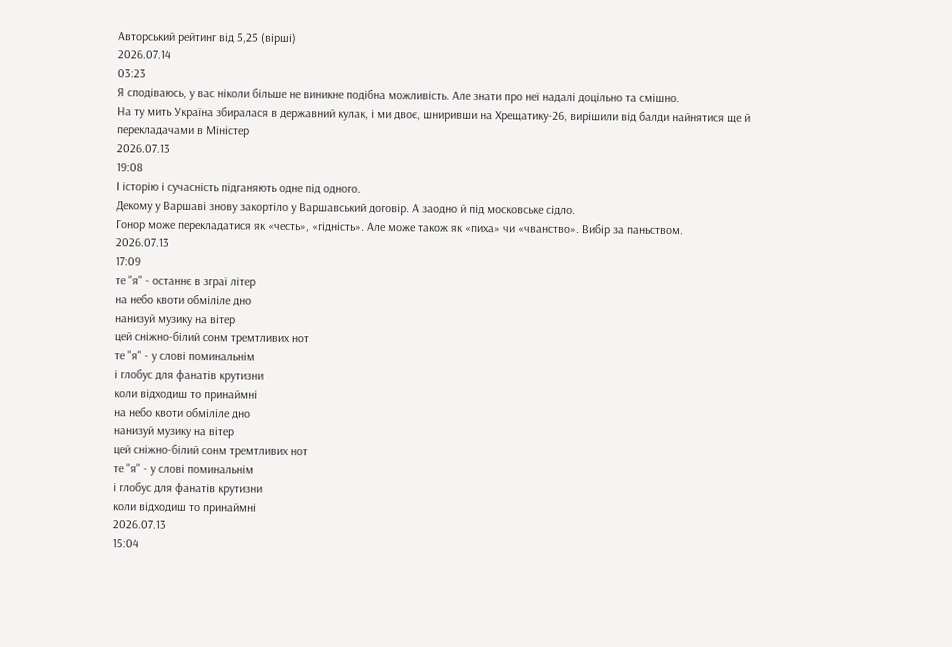Авторський рейтинг від 5,25 (вірші)
2026.07.14
03:23
Я сподіваюсь, у вас ніколи більше не виникне подібна можливість. Але знати про неї надалі доцільно та смішно.
На ту мить Україна збиралася в державний кулак, і ми двоє, шниривши на Хрещатику-26, вирішили від балди найнятися ще й перекладачами в Міністер
2026.07.13
19:08
І історію і сучасність підганяють одне під одного.
Декому у Варшаві знову закортіло у Варшавський договір. А заодно й під московське сідло.
Гонор може перекладатися як «честь», «гідність». Але може також як «пиха» чи «чванство». Вибір за паньством.
2026.07.13
17:09
те "я" - останнє в зграї літер
на небо квоти обміліле дно
нанизуй музику на вітер
цей сніжно-білий сонм тремтливих нот
те "я" - у слові поминальнім
і глобус для фанатів крутизни
коли відходиш то принаймні
на небо квоти обміліле дно
нанизуй музику на вітер
цей сніжно-білий сонм тремтливих нот
те "я" - у слові поминальнім
і глобус для фанатів крутизни
коли відходиш то принаймні
2026.07.13
15:04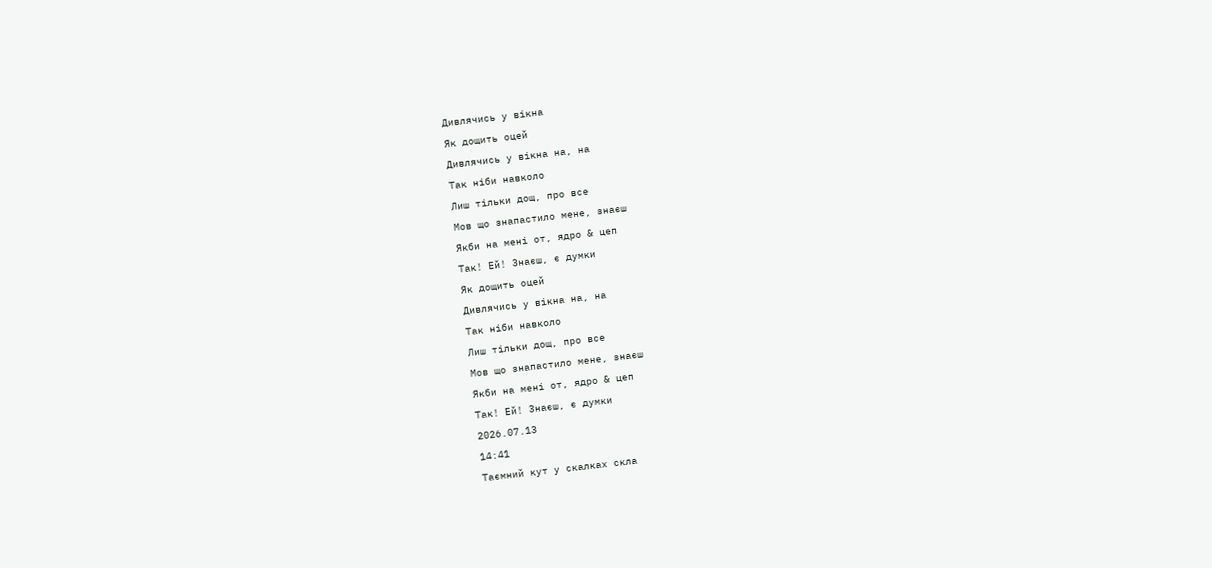Дивлячись у вікна
Як дощить оцей
Дивлячись у вікна на, на
Так ніби навколо
Лиш тільки дощ, про все
Мов що знапастило мене, знаєш
Якби на мені от, ядро & цеп
Так! Ей! Знаєш, є думки
Як дощить оцей
Дивлячись у вікна на, на
Так ніби навколо
Лиш тільки дощ, про все
Мов що знапастило мене, знаєш
Якби на мені от, ядро & цеп
Так! Ей! Знаєш, є думки
2026.07.13
14:41
Таємний кут у скалках скла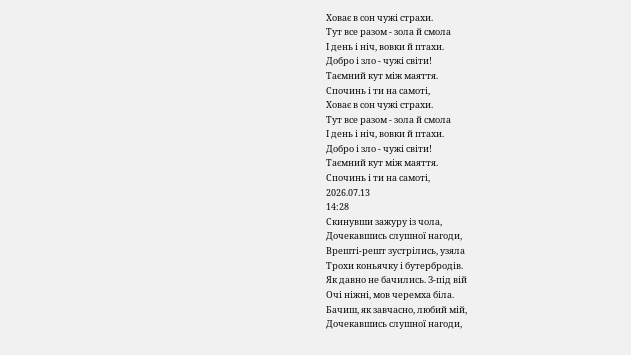Ховає в сон чужі страхи.
Тут все разом - зола й смола
І день і ніч, вовки й птахи.
Добро і зло - чужі світи!
Таємний кут між маяття.
Спочинь і ти на самоті,
Ховає в сон чужі страхи.
Тут все разом - зола й смола
І день і ніч, вовки й птахи.
Добро і зло - чужі світи!
Таємний кут між маяття.
Спочинь і ти на самоті,
2026.07.13
14:28
Скинувши зажуру із чола,
Дочекавшись слушної нагоди,
Врешті-решт зустрілись, узяла
Трохи коньячку і бутербродів.
Як давно не бачились. З-під вій
Очі ніжні, мов черемха біла.
Бачиш, як завчасно, любий мій,
Дочекавшись слушної нагоди,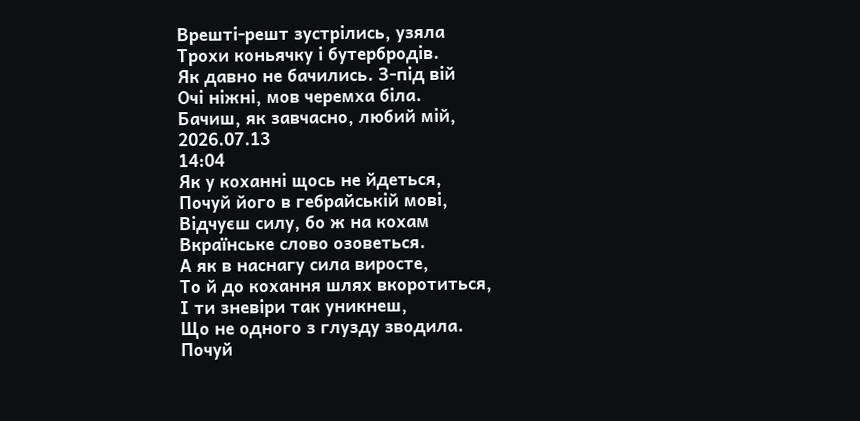Врешті-решт зустрілись, узяла
Трохи коньячку і бутербродів.
Як давно не бачились. З-під вій
Очі ніжні, мов черемха біла.
Бачиш, як завчасно, любий мій,
2026.07.13
14:04
Як у коханні щось не йдеться,
Почуй його в гебрайській мові,
Відчуєш силу, бо ж на кохам
Вкраїнське слово озоветься.
А як в наснагу сила виросте,
То й до кохання шлях вкоротиться,
І ти зневіри так уникнеш,
Що не одного з глузду зводила.
Почуй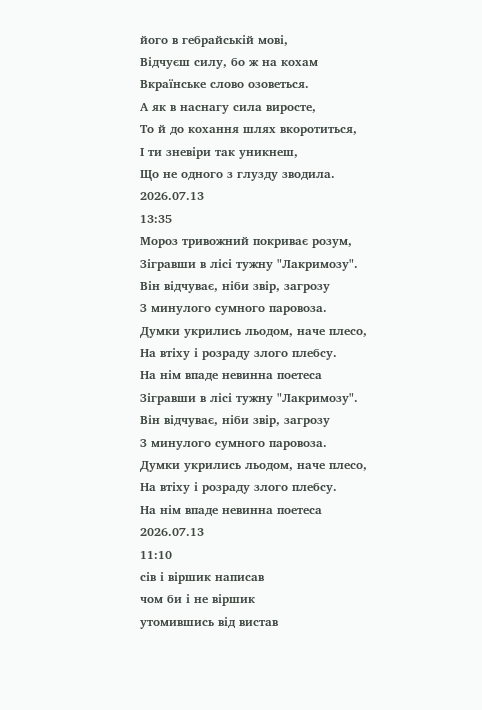його в гебрайській мові,
Відчуєш силу, бо ж на кохам
Вкраїнське слово озоветься.
А як в наснагу сила виросте,
То й до кохання шлях вкоротиться,
І ти зневіри так уникнеш,
Що не одного з глузду зводила.
2026.07.13
13:35
Мороз тривожний покриває розум,
Зігравши в лісі тужну "Лакримозу".
Він відчуває, ніби звір, загрозу
З минулого сумного паровоза.
Думки укрились льодом, наче плесо,
На втіху і розраду злого плебсу.
На нім впаде невинна поетеса
Зігравши в лісі тужну "Лакримозу".
Він відчуває, ніби звір, загрозу
З минулого сумного паровоза.
Думки укрились льодом, наче плесо,
На втіху і розраду злого плебсу.
На нім впаде невинна поетеса
2026.07.13
11:10
сів і віршик написав
чом би і не віршик
утомившись від вистав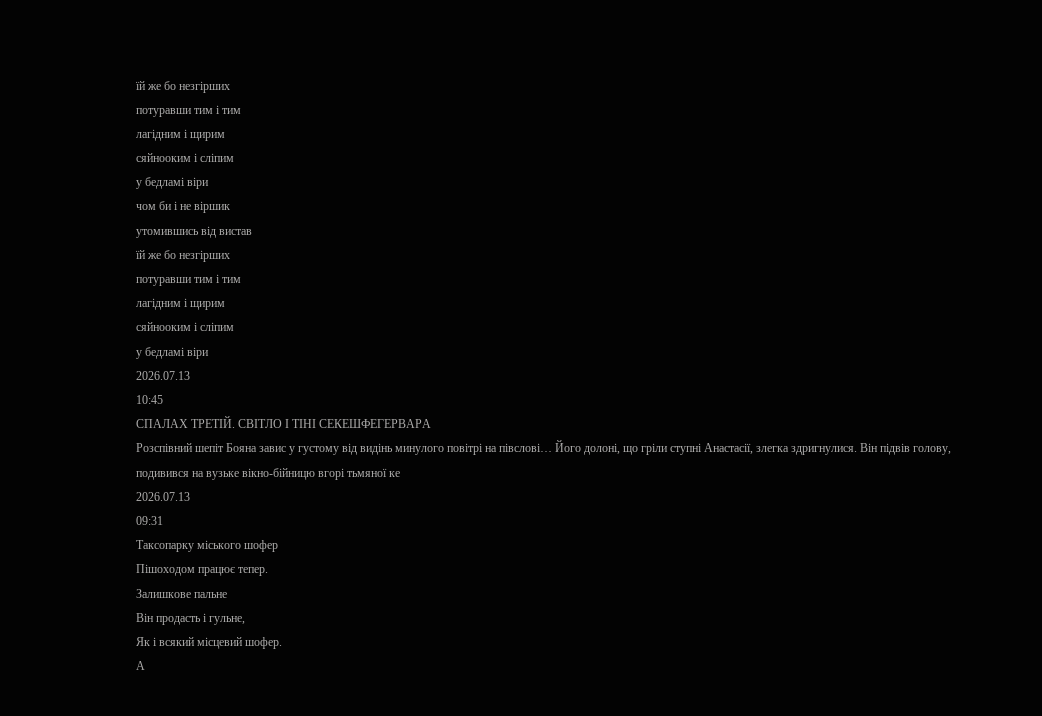їй же бо незгірших
потуравши тим і тим
лагідним і щирим
сяйнооким і сліпим
у бедламі віри
чом би і не віршик
утомившись від вистав
їй же бо незгірших
потуравши тим і тим
лагідним і щирим
сяйнооким і сліпим
у бедламі віри
2026.07.13
10:45
СПАЛАХ ТРЕТІЙ. СВІТЛО І ТІНІ СЕКЕШФЕГЕРВАРА
Розспівний шепіт Бояна завис у густому від видінь минулого повітрі на півслові… Його долоні, що гріли ступні Анастасії, злегка здригнулися. Він підвів голову, подивився на вузьке вікно-бійницю вгорі тьмяної ке
2026.07.13
09:31
Таксопарку міського шофер
Пішоходом працює тепер.
Залишкове пальне
Він продасть і гульне,
Як і всякий місцевий шофер.
А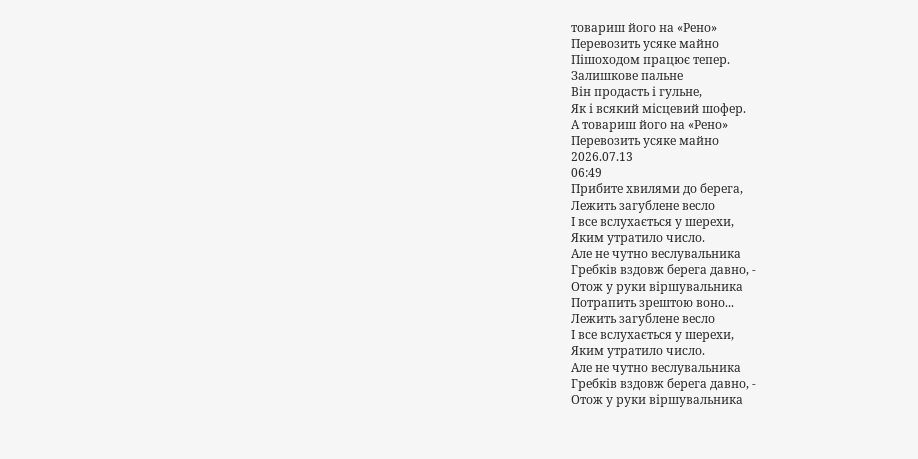товариш його на «Рено»
Перевозить усяке майно
Пішоходом працює тепер.
Залишкове пальне
Він продасть і гульне,
Як і всякий місцевий шофер.
А товариш його на «Рено»
Перевозить усяке майно
2026.07.13
06:49
Прибите хвилями до берега,
Лежить загублене весло
І все вслухається у шерехи,
Яким утратило число.
Але не чутно веслувальника
Гребків вздовж берега давно, -
Отож у руки віршувальника
Потрапить зрештою воно...
Лежить загублене весло
І все вслухається у шерехи,
Яким утратило число.
Але не чутно веслувальника
Гребків вздовж берега давно, -
Отож у руки віршувальника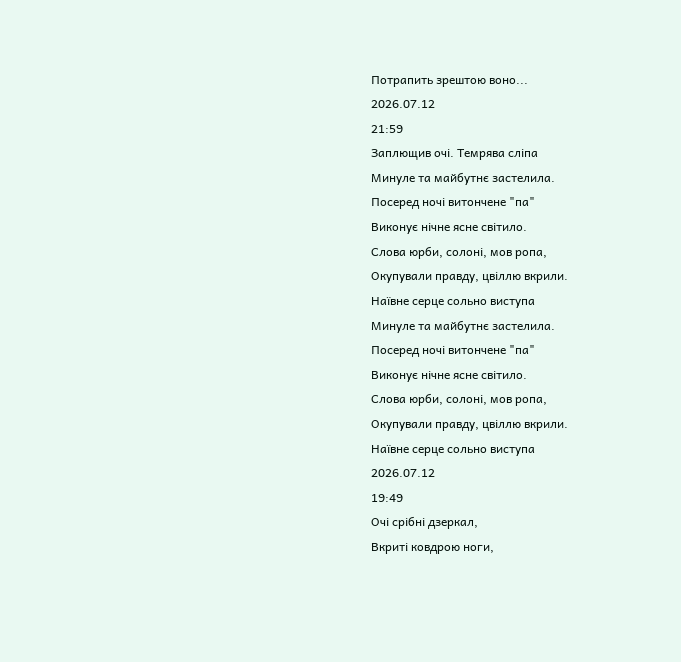Потрапить зрештою воно...
2026.07.12
21:59
Заплющив очі. Темрява сліпа
Минуле та майбутнє застелила.
Посеред ночі витончене "па"
Виконує нічне ясне світило.
Слова юрби, солоні, мов ропа,
Окупували правду, цвіллю вкрили.
Наївне серце сольно виступа
Минуле та майбутнє застелила.
Посеред ночі витончене "па"
Виконує нічне ясне світило.
Слова юрби, солоні, мов ропа,
Окупували правду, цвіллю вкрили.
Наївне серце сольно виступа
2026.07.12
19:49
Очі срібні дзеркал,
Вкриті ковдрою ноги,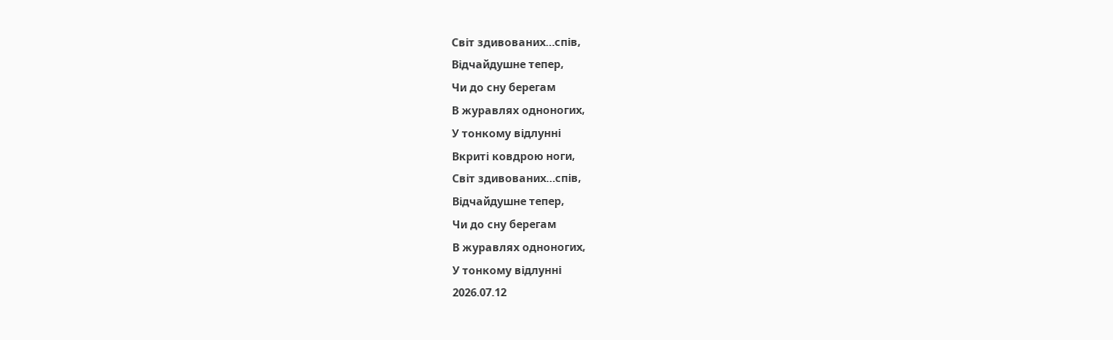Світ здивованих…спів,
Відчайдушне тепер,
Чи до сну берегам
В журавлях одноногих,
У тонкому відлунні
Вкриті ковдрою ноги,
Світ здивованих…спів,
Відчайдушне тепер,
Чи до сну берегам
В журавлях одноногих,
У тонкому відлунні
2026.07.12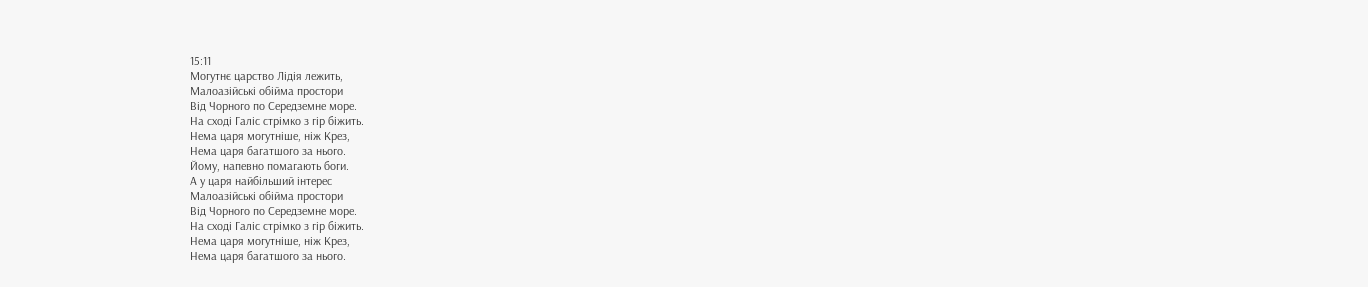15:11
Могутнє царство Лідія лежить,
Малоазійські обійма простори
Від Чорного по Середземне море.
На сході Галіс стрімко з гір біжить.
Нема царя могутніше, ніж Крез,
Нема царя багатшого за нього.
Йому, напевно помагають боги.
А у царя найбільший інтерес
Малоазійські обійма простори
Від Чорного по Середземне море.
На сході Галіс стрімко з гір біжить.
Нема царя могутніше, ніж Крез,
Нема царя багатшого за нього.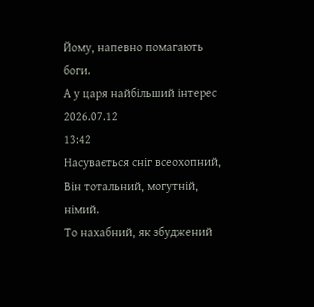Йому, напевно помагають боги.
А у царя найбільший інтерес
2026.07.12
13:42
Насувається сніг всеохопний,
Він тотальний, могутній, німий.
То нахабний, як збуджений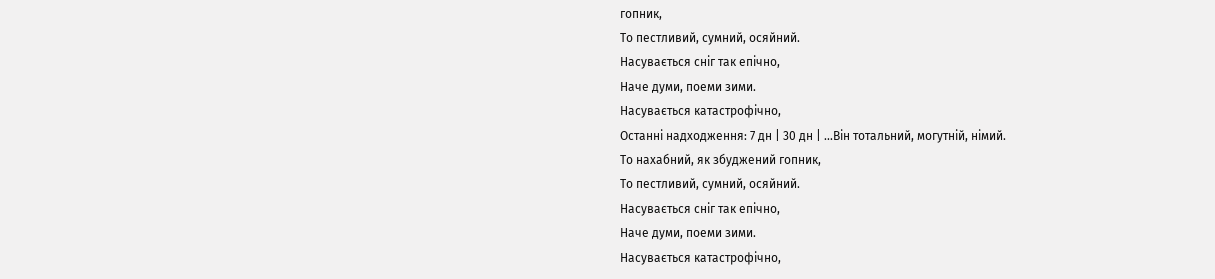гопник,
То пестливий, сумний, осяйний.
Насувається сніг так епічно,
Наче думи, поеми зими.
Насувається катастрофічно,
Останні надходження: 7 дн | 30 дн | ...Він тотальний, могутній, німий.
То нахабний, як збуджений гопник,
То пестливий, сумний, осяйний.
Насувається сніг так епічно,
Наче думи, поеми зими.
Насувається катастрофічно,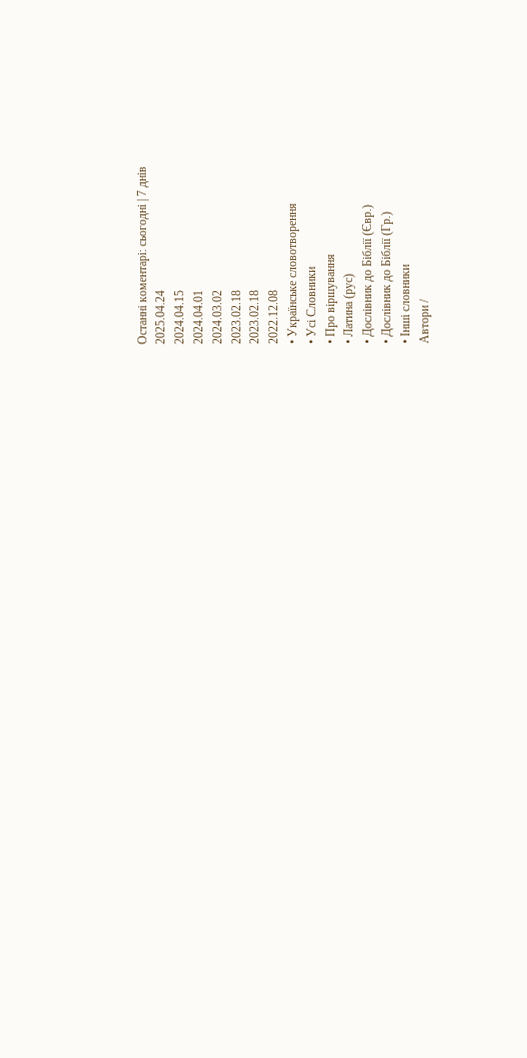Останні коментарі: сьогодні | 7 днів
2025.04.24
2024.04.15
2024.04.01
2024.03.02
2023.02.18
2023.02.18
2022.12.08
• Українське словотворення
• Усі Словники
• Про віршування
• Латина (рус)
• Дослівник до Біблії (Євр.)
• Дослівник до Біблії (Гр.)
• Інші словники
Автори /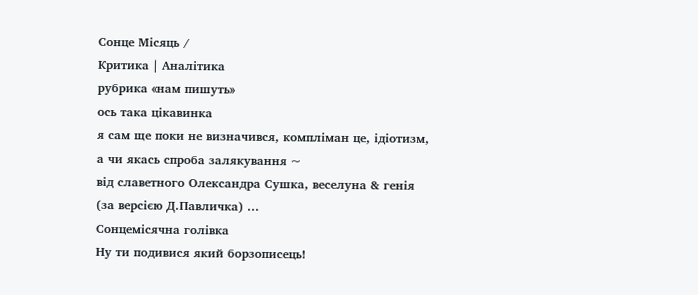Сонце Місяць /
Критика | Аналітика
рубрика «нам пишуть»
ось така цікавинка
я сам ще поки не визначився, компліман це, ідіотизм, а чи якась спроба залякування ~
від славетного Олександра Сушка, веселуна & генія (за версією Д.Павличка) ...
Сонцемісячна голівка
Ну ти подивися який борзописець!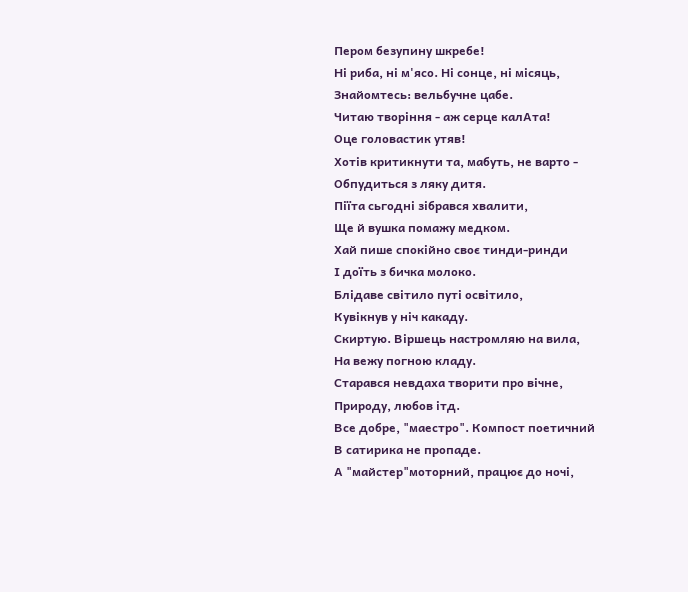Пером безупину шкребе!
Ні риба, ні м'ясо. Ні сонце, ні місяць,
Знайомтесь: вельбучне цабе.
Читаю творіння - аж серце калАта!
Оце головастик утяв!
Хотів критикнути та, мабуть, не варто -
Обпудиться з ляку дитя.
Піїта сьгодні зібрався хвалити,
Ще й вушка помажу медком.
Хай пише спокійно своє тинди-ринди
І доїть з бичка молоко.
Блідаве світило путі освітило,
Кувікнув у ніч какаду.
Скиртую. Віршець настромляю на вила,
На вежу погною кладу.
Старався невдаха творити про вічне,
Природу, любов ітд.
Все добре, "маестро". Компост поетичний
В сатирика не пропаде.
А "майстер"моторний, працює до ночі,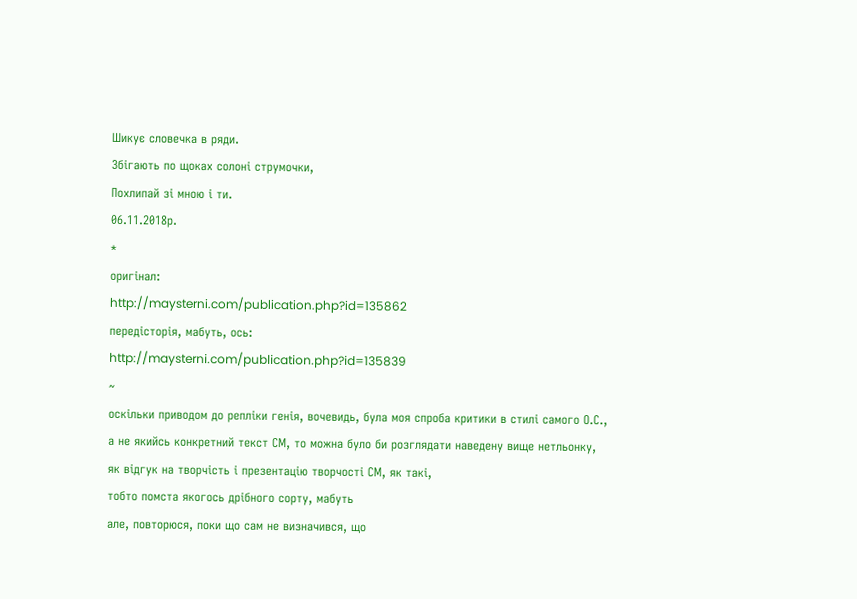Шикує словечка в ряди.
Збігають по щоках солоні струмочки,
Похлипай зі мною і ти.
06.11.2018р.
*
оригінал:
http://maysterni.com/publication.php?id=135862
передісторія, мабуть, ось:
http://maysterni.com/publication.php?id=135839
~
оскільки приводом до репліки генія, вочевидь, була моя спроба критики в стилі самого О.С.,
а не якийсь конкретний текст СМ, то можна було би розглядати наведену вище нетльонку,
як відгук на творчість і презентацію творчості СМ, як такі,
тобто помста якогось дрібного сорту, мабуть
але, повторюся, поки що сам не визначився, що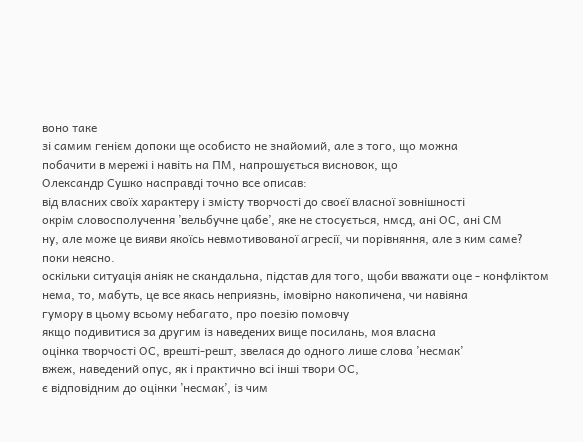воно таке
зі самим генієм допоки ще особисто не знайомий, але з того, що можна
побачити в мережі і навіть на ПМ, напрошується висновок, що
Олександр Сушко насправді точно все описав:
від власних своїх характеру і змісту творчості до своєї власної зовнішності
окрім словосполучення ’вельбучне цабе’, яке не стосується, нмсд, ані ОС, ані СМ
ну, але може це вияви якоїсь невмотивованої агресії, чи порівняння, але з ким саме?
поки неясно.
оскільки ситуація аніяк не скандальна, підстав для того, щоби вважати оце - конфліктом
нема, то, мабуть, це все якась неприязнь, імовірно накопичена, чи навіяна
гумору в цьому всьому небагато, про поезію помовчу
якщо подивитися за другим із наведених вище посилань, моя власна
оцінка творчості ОС, врешті-решт, звелася до одного лише слова ’несмак’
вжеж, наведений опус, як і практично всі інші твори ОС,
є відповідним до оцінки ’несмак’, із чим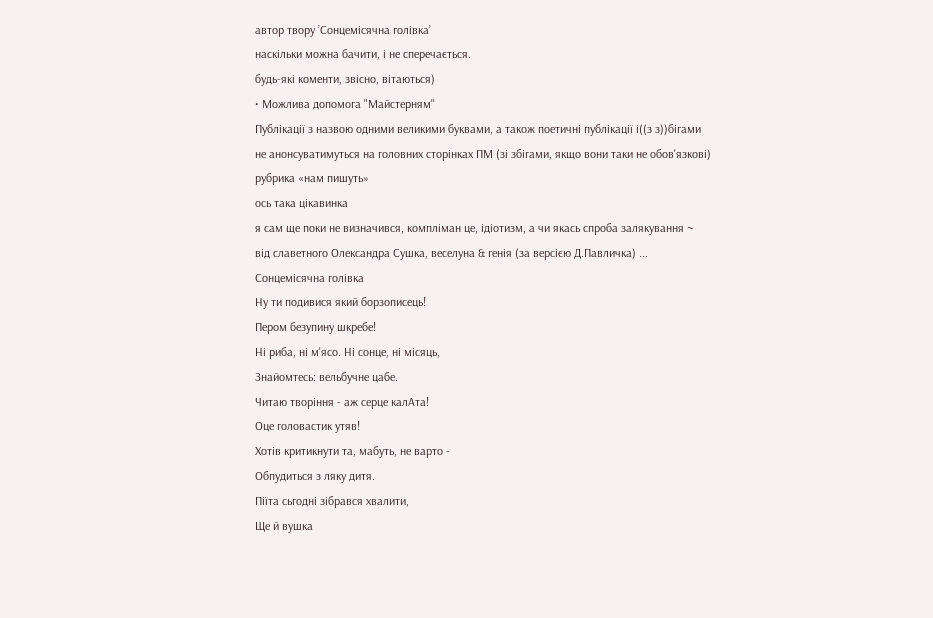автор твору ’Сонцемісячна голівка’
наскільки можна бачити, і не сперечається.
будь-які коменти, звісно, вітаються)
• Можлива допомога "Майстерням"
Публікації з назвою одними великими буквами, а також поетичні публікації і((з з))бігами
не анонсуватимуться на головних сторінках ПМ (зі збігами, якщо вони таки не обов'язкові)
рубрика «нам пишуть»
ось така цікавинка
я сам ще поки не визначився, компліман це, ідіотизм, а чи якась спроба залякування ~
від славетного Олександра Сушка, веселуна & генія (за версією Д.Павличка) ...
Сонцемісячна голівка
Ну ти подивися який борзописець!
Пером безупину шкребе!
Ні риба, ні м'ясо. Ні сонце, ні місяць,
Знайомтесь: вельбучне цабе.
Читаю творіння - аж серце калАта!
Оце головастик утяв!
Хотів критикнути та, мабуть, не варто -
Обпудиться з ляку дитя.
Піїта сьгодні зібрався хвалити,
Ще й вушка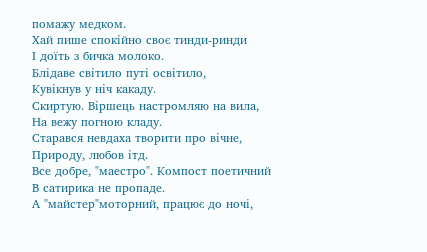помажу медком.
Хай пише спокійно своє тинди-ринди
І доїть з бичка молоко.
Блідаве світило путі освітило,
Кувікнув у ніч какаду.
Скиртую. Віршець настромляю на вила,
На вежу погною кладу.
Старався невдаха творити про вічне,
Природу, любов ітд.
Все добре, "маестро". Компост поетичний
В сатирика не пропаде.
А "майстер"моторний, працює до ночі,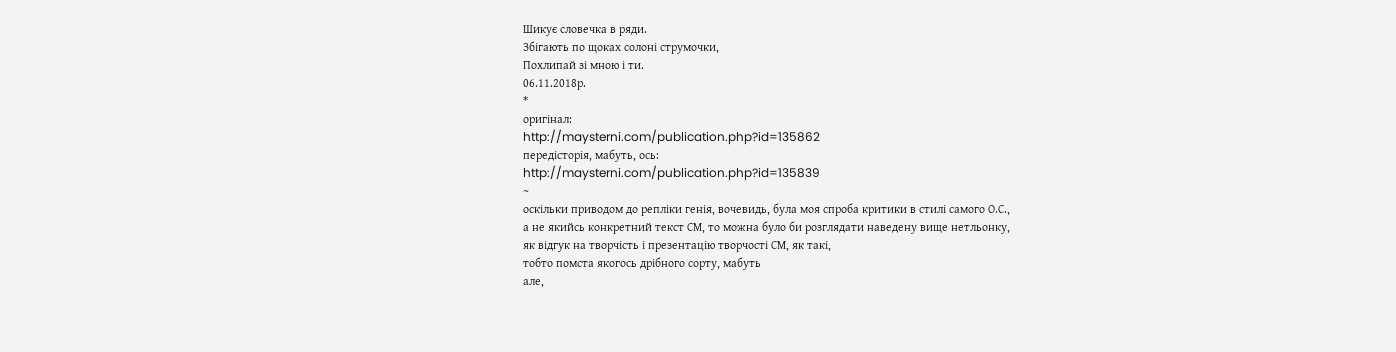Шикує словечка в ряди.
Збігають по щоках солоні струмочки,
Похлипай зі мною і ти.
06.11.2018р.
*
оригінал:
http://maysterni.com/publication.php?id=135862
передісторія, мабуть, ось:
http://maysterni.com/publication.php?id=135839
~
оскільки приводом до репліки генія, вочевидь, була моя спроба критики в стилі самого О.С.,
а не якийсь конкретний текст СМ, то можна було би розглядати наведену вище нетльонку,
як відгук на творчість і презентацію творчості СМ, як такі,
тобто помста якогось дрібного сорту, мабуть
але,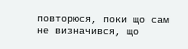повторюся, поки що сам не визначився, що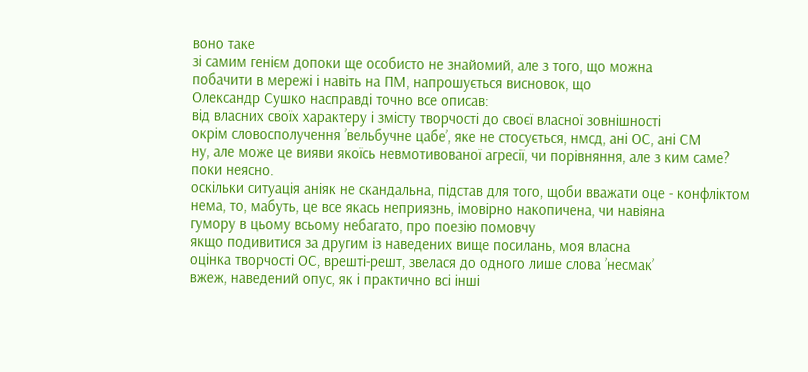воно таке
зі самим генієм допоки ще особисто не знайомий, але з того, що можна
побачити в мережі і навіть на ПМ, напрошується висновок, що
Олександр Сушко насправді точно все описав:
від власних своїх характеру і змісту творчості до своєї власної зовнішності
окрім словосполучення ’вельбучне цабе’, яке не стосується, нмсд, ані ОС, ані СМ
ну, але може це вияви якоїсь невмотивованої агресії, чи порівняння, але з ким саме?
поки неясно.
оскільки ситуація аніяк не скандальна, підстав для того, щоби вважати оце - конфліктом
нема, то, мабуть, це все якась неприязнь, імовірно накопичена, чи навіяна
гумору в цьому всьому небагато, про поезію помовчу
якщо подивитися за другим із наведених вище посилань, моя власна
оцінка творчості ОС, врешті-решт, звелася до одного лише слова ’несмак’
вжеж, наведений опус, як і практично всі інші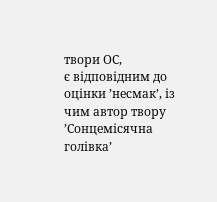твори ОС,
є відповідним до оцінки ’несмак’, із чим автор твору ’Сонцемісячна голівка’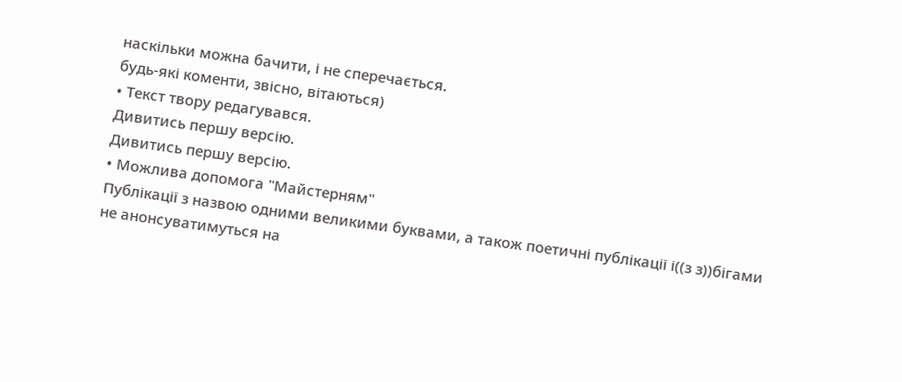наскільки можна бачити, і не сперечається.
будь-які коменти, звісно, вітаються)
• Текст твору редагувався.
Дивитись першу версію.
Дивитись першу версію.
• Можлива допомога "Майстерням"
Публікації з назвою одними великими буквами, а також поетичні публікації і((з з))бігами
не анонсуватимуться на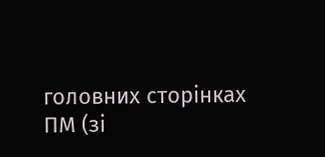головних сторінках ПМ (зі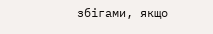збігами, якщо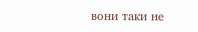вони таки не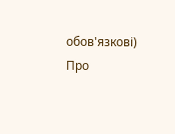обов'язкові)
Про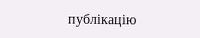публікацію